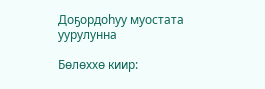Доҕордоһуу муостата уурулунна

Бөлөххө киир: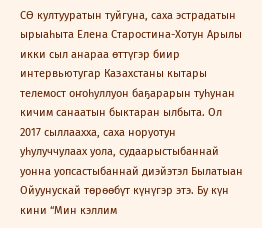СӨ култууратын туйгуна, саха эстрадатын ырыаһыта Елена Старостина-Хотун Арылы икки сыл анараа өттүгэр биир интервьютугар Казахстаны кытары телемост оҥоһуллуон баҕарарын туһунан кичим санаатын быктаран ылбыта. Ол 2017 сыллаахха, саха норуотун уһулуччулаах уола, судаарыстыбаннай уонна уопсастыбаннай диэйэтэл Былатыан Ойуунускай төрөөбүт күнүгэр этэ. Бу күн кини “Мин кэллим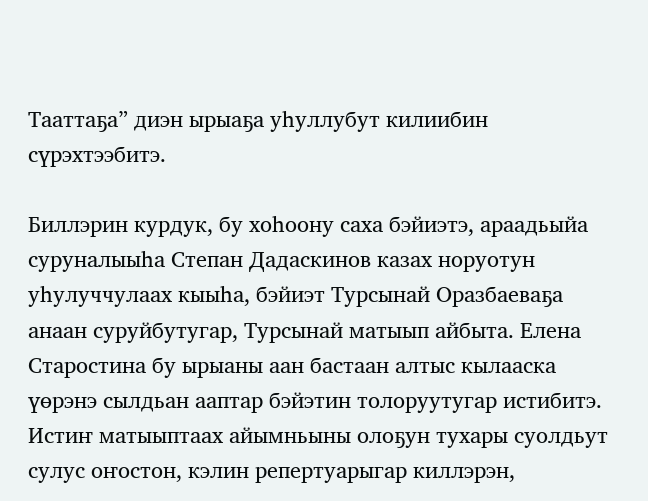Тааттаҕа” диэн ырыаҕа уһуллубут килиибин сүрэхтээбитэ.

Биллэрин курдук, бу хоһоону саха бэйиэтэ, араадьыйа суруналыыһа Степан Дадаскинов казах норуотун уһулуччулаах кыыһа, бэйиэт Турсынай Оразбаеваҕа анаан суруйбутугар, Турсынай матыып айбыта. Елена Старостина бу ырыаны аан бастаан алтыс кылааска үөрэнэ сылдьан ааптар бэйэтин толоруутугар истибитэ. Истиҥ матыыптаах айымньыны олоҕун тухары суолдьут сулус оҥостон, кэлин репертуарыгар киллэрэн,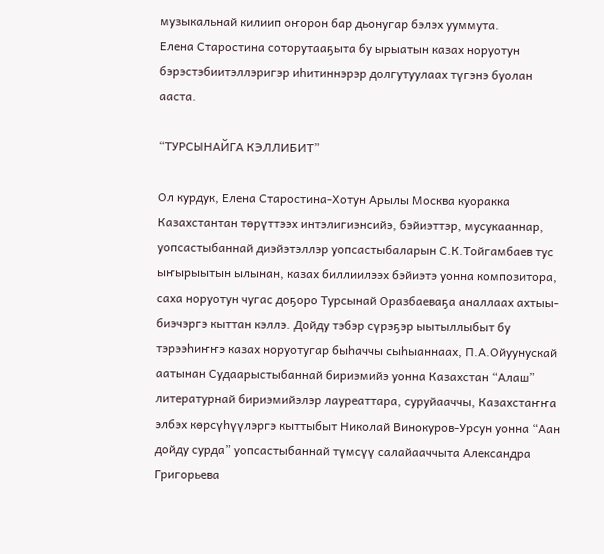музыкальнай килиип оҥорон бар дьонугар бэлэх ууммута.
Елена Старостина соторутааҕыта бу ырыатын казах норуотун бэрэстэбиитэллэригэр иһитиннэрэр долгутуулаах түгэнэ буолан ааста.

“ТУРСЫНАЙГА КЭЛЛИБИТ”

Ол курдук, Елена Старостина-Хотун Арылы Москва куоракка Казахстантан төрүттээх интэлигиэнсийэ, бэйиэттэр, мусукааннар, уопсастыбаннай диэйэтэллэр уопсастыбаларын С.К.Тойгамбаев тус ыҥырыытын ылынан, казах биллиилээх бэйиэтэ уонна композитора, саха норуотун чугас доҕоро Турсынай Оразбаеваҕа аналлаах ахтыы-биэчэргэ кыттан кэллэ. Дойду тэбэр сүрэҕэр ыытыллыбыт бу тэрээһиҥҥэ казах норуотугар быһаччы сыһыаннаах, П.А.Ойуунускай аатынан Судаарыстыбаннай бириэмийэ уонна Казахстан “Алаш” литературнай бириэмийэлэр лауреаттара, суруйааччы, Казахстаҥҥа элбэх көрсүһүүлэргэ кыттыбыт Николай Винокуров-Урсун уонна “Аан дойду сурда” уопсастыбаннай түмсүү салайааччыта Александра Григорьева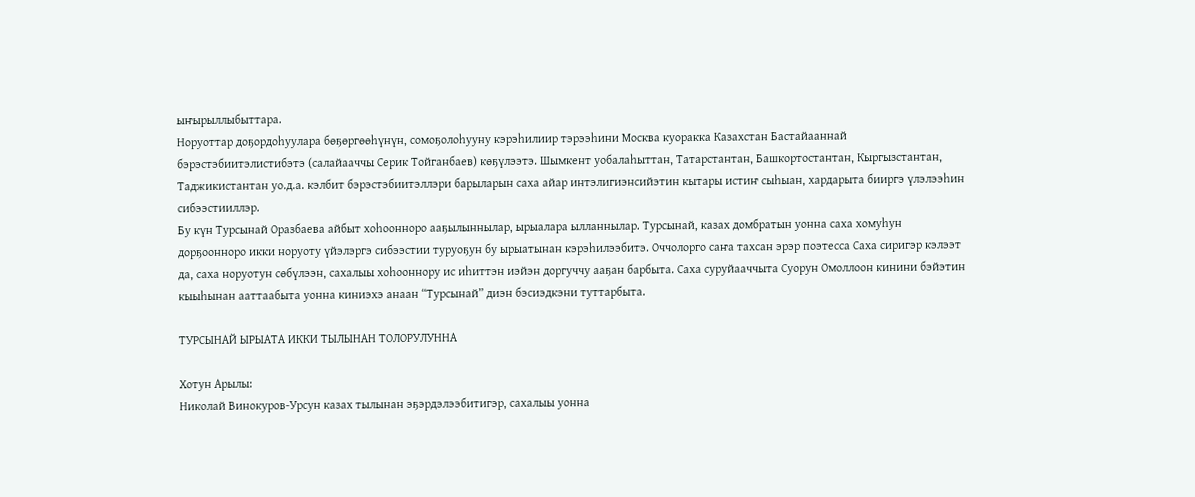ыҥырыллыбыттара.
Норуоттар доҕордоһуулара бөҕөргөөһүнүн, сомоҕолоһууну кэрэһилиир тэрээһини Москва куоракка Казахстан Бастайааннай бэрэстэбиитэлистибэтэ (салайааччы Серик Тойганбаев) көҕүлээтэ. Шымкент уобалаһыттан, Татарстантан, Башкортостантан, Кыргызстантан, Таджикистантан уо.д.а. кэлбит бэрэстэбиитэллэри барыларын саха айар интэлигиэнсийэтин кытары истиҥ сыһыан, хардарыта бииргэ үлэлээһин сибээстииллэр.
Бу күн Турсынай Оразбаева айбыт хоһоонноро ааҕылыннылар, ырыалара ылланнылар. Турсынай, казах домбратын уонна саха хомуһун дорҕоонноро икки норуоту үйэлэргэ сибээстии туруоҕун бу ырыатынан кэрэһилээбитэ. Оччолорго саҥа тахсан эрэр поэтесса Саха сиригэр кэлээт да, саха норуотун сөбүлээн, сахалыы хоһооннору ис иһиттэн иэйэн доргуччу ааҕан барбыта. Саха суруйааччыта Суорун Омоллоон кинини бэйэтин кыыһынан ааттаабыта уонна киниэхэ анаан “Турсынай” диэн бэсиэдкэни туттарбыта.

ТУРСЫНАЙ ЫРЫАТА ИККИ ТЫЛЫНАН ТОЛОРУЛУННА

Хотун Арылы:
Николай Винокуров-Урсун казах тылынан эҕэрдэлээбитигэр, сахалыы уонна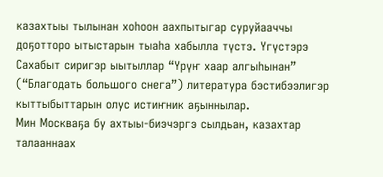казахтыы тылынан хоһоон аахпытыгар суруйааччы доҕотторо ытыстарын тыаһа хабылла түстэ. Үгүстэрэ Сахабыт сиригэр ыытыллар “Үрүҥ хаар алгыһынан” (“Благодать большого снега”) литература бэстибээлигэр кыттыбыттарын олус истиҥник аҕыннылар.
Мин Москваҕа бу ахтыы-биэчэргэ сылдьан, казахтар талааннаах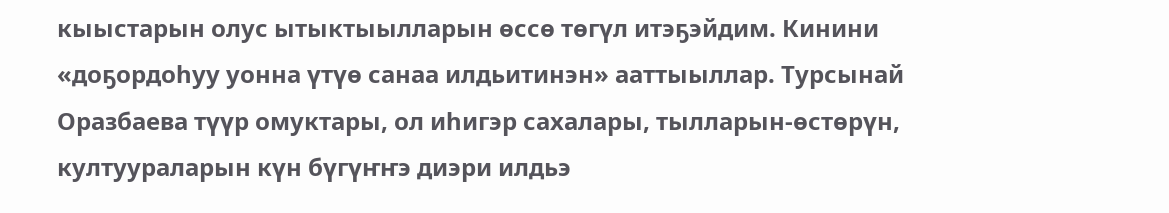кыыстарын олус ытыктыылларын өссө төгүл итэҕэйдим. Кинини «доҕордоһуу уонна үтүө санаа илдьитинэн» ааттыыллар. Турсынай Оразбаева түүр омуктары, ол иһигэр сахалары, тылларын-өстөрүн, култуураларын күн бүгүҥҥэ диэри илдьэ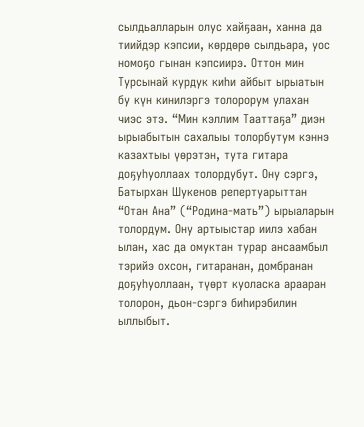сылдьалларын олус хайҕаан, ханна да тиийдэр кэпсии, көрдөрө сылдьара, уос номоҕо гынан кэпсиирэ. Оттон мин Турсынай курдук киһи айбыт ырыатын бу күн кинилэргэ толорорум улахан чиэс этэ. “Мин кэллим Тааттаҕа” диэн ырыабытын сахалыы толорбутум кэннэ казахтыы үөрэтэн, тута гитара доҕуһуоллаах толордубут. Ону сэргэ, Батырхан Шукенов репертуарыттан “Отан Ана” (“Родина-мать”) ырыаларын толордум. Ону артыыстар иилэ хабан ылан, хас да омуктан турар ансаамбыл тэрийэ охсон, гитаранан, домбранан доҕуһуоллаан, түөрт куоласка арааран толорон, дьон-сэргэ биһирэбилин ыллыбыт.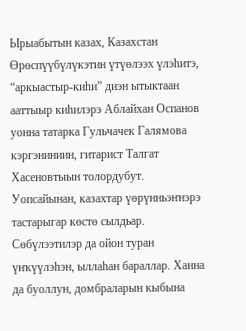Ырыабытын казах, Казахстан Өрөспүүбүлүкэтин үтүөлээх үлэһитэ, “аркыастыр-киһи” диэн ытыктаан ааттыыр киһилэрэ Аблайхан Оспанов уонна татарка Гульчачек Галямова кэргэниниин, гитарист Талгат Хасеновтыын толордубут.
Уопсайынан, казахтар үөрүнньэҥнэрэ тастарыгар көстө сылдьар. Сөбүлээтилэр да ойон туран үҥкүүлэһэн, ыллаһан бараллар. Ханна да буоллун, домбраларын кыбына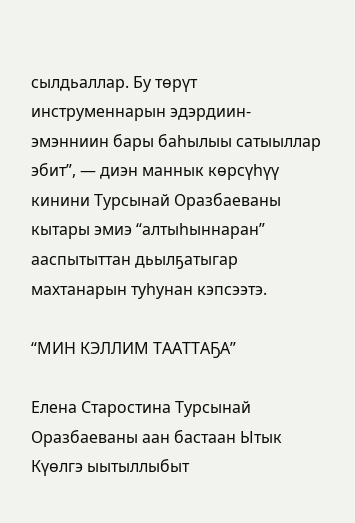сылдьаллар. Бу төрүт инструменнарын эдэрдиин-эмэнниин бары баһылыы сатыыллар эбит”, — диэн маннык көрсүһүү кинини Турсынай Оразбаеваны кытары эмиэ “алтыһыннаран” ааспытыттан дьылҕатыгар махтанарын туһунан кэпсээтэ.

“МИН КЭЛЛИМ ТААТТАҔА”

Елена Старостина Турсынай Оразбаеваны аан бастаан Ытык Күөлгэ ыытыллыбыт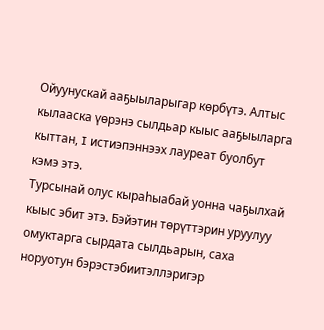Ойуунускай ааҕыыларыгар көрбүтэ. Алтыс кылааска үөрэнэ сылдьар кыыс ааҕыыларга кыттан, I истиэпэннээх лауреат буолбут кэмэ этэ.
Турсынай олус кыраһыабай уонна чаҕылхай кыыс эбит этэ. Бэйэтин төрүттэрин уруулуу омуктарга сырдата сылдьарын, саха норуотун бэрэстэбиитэллэригэр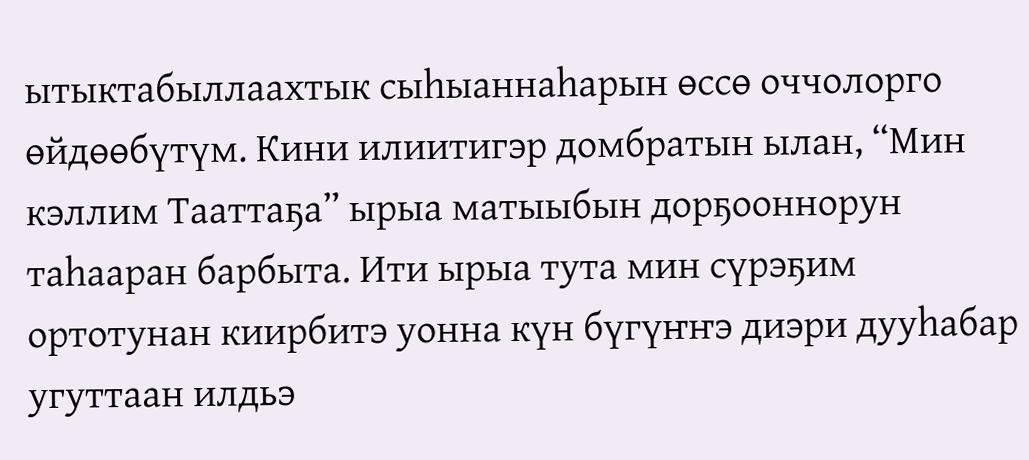ытыктабыллаахтык сыһыаннаһарын өссө оччолорго өйдөөбүтүм. Кини илиитигэр домбратын ылан, “Мин кэллим Тааттаҕа” ырыа матыыбын дорҕооннорун таһааран барбыта. Ити ырыа тута мин сүрэҕим ортотунан киирбитэ уонна күн бүгүҥҥэ диэри дууһабар угуттаан илдьэ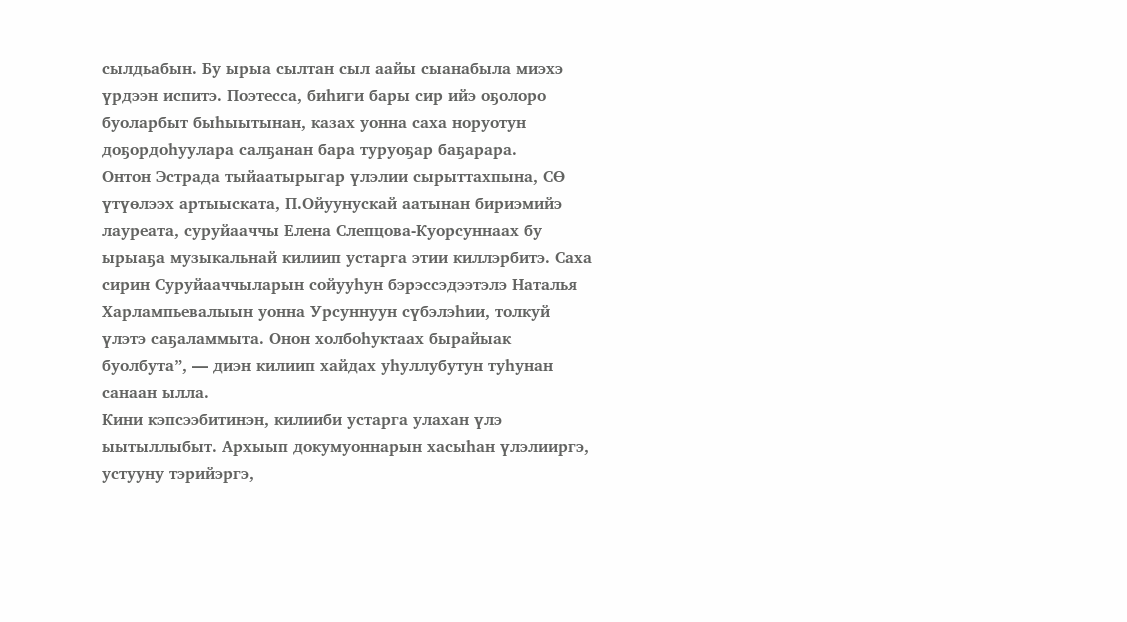сылдьабын. Бу ырыа сылтан сыл аайы сыанабыла миэхэ үрдээн испитэ. Поэтесса, биһиги бары сир ийэ оҕолоро буоларбыт быһыытынан, казах уонна саха норуотун доҕордоһуулара салҕанан бара туруоҕар баҕарара.
Онтон Эстрада тыйаатырыгар үлэлии сырыттахпына, СӨ үтүөлээх артыыската, П.Ойуунускай аатынан бириэмийэ лауреата, суруйааччы Елена Слепцова-Куорсуннаах бу ырыаҕа музыкальнай килиип устарга этии киллэрбитэ. Саха сирин Суруйааччыларын сойууһун бэрэссэдээтэлэ Наталья Харлампьевалыын уонна Урсуннуун сүбэлэһии, толкуй үлэтэ саҕаламмыта. Онон холбоһуктаах бырайыак буолбута”, — диэн килиип хайдах уһуллубутун туһунан санаан ылла.
Кини кэпсээбитинэн, килииби устарга улахан үлэ ыытыллыбыт. Архыып докумуоннарын хасыһан үлэлииргэ, устууну тэрийэргэ,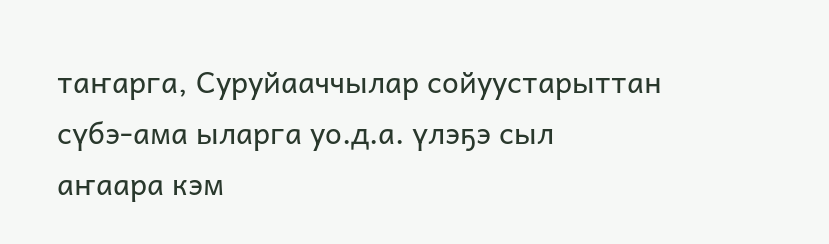таҥарга, Суруйааччылар сойуустарыттан сүбэ-ама ыларга уо.д.а. үлэҕэ сыл аҥаара кэм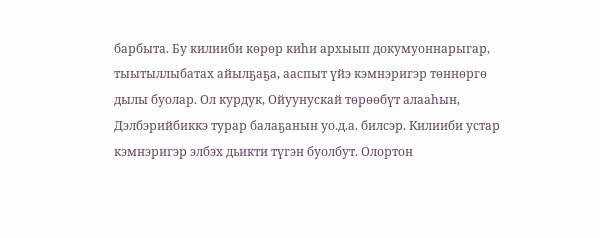барбыта. Бу килииби көрөр киһи архыып докумуоннарыгар, тыытыллыбатах айылҕаҕа, ааспыт үйэ кэмнэригэр төннөргө дылы буолар. Ол курдук, Ойуунускай төрөөбүт алааһын, Дэлбэрийбиккэ турар балаҕанын уо.д.а. билсэр. Килииби устар кэмнэригэр элбэх дьикти түгэн буолбут. Олортон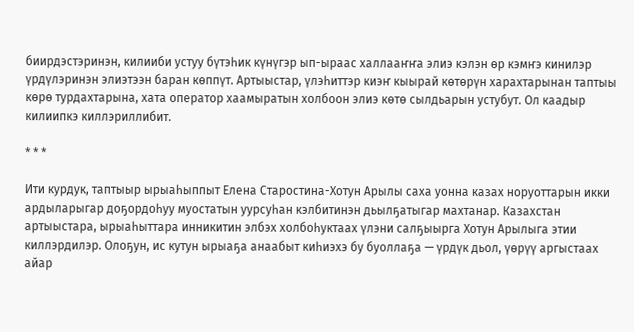биирдэстэринэн, килииби устуу бүтэһик күнүгэр ып-ыраас халлааҥҥа элиэ кэлэн өр кэмҥэ кинилэр үрдүлэринэн элиэтээн баран көппүт. Артыыстар, үлэһиттэр киэҥ кыырай көтөрүн харахтарынан таптыы көрө турдахтарына, хата оператор хаамыратын холбоон элиэ көтө сылдьарын устубут. Ол каадыр килиипкэ киллэриллибит.

* * *

Ити курдук, таптыыр ырыаһыппыт Елена Старостина-Хотун Арылы саха уонна казах норуоттарын икки ардыларыгар доҕордоһуу муостатын уурсуһан кэлбитинэн дьылҕатыгар махтанар. Казахстан артыыстара, ырыаһыттара инникитин элбэх холбоһуктаах үлэни салҕыырга Хотун Арылыга этии киллэрдилэр. Олоҕун, ис кутун ырыаҕа анаабыт киһиэхэ бу буоллаҕа — үрдүк дьол, үөрүү аргыстаах айар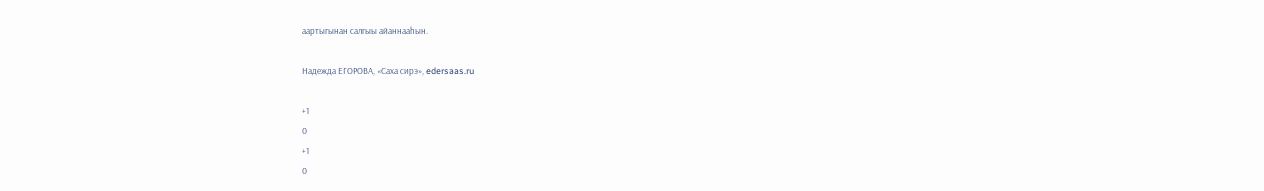аартыгынан салгыы айаннааһын.

Надежда ЕГОРОВА, «Саха сирэ», edersaas.ru

+1
0
+1
0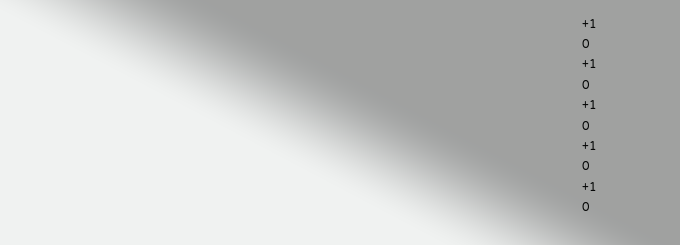+1
0
+1
0
+1
0
+1
0
+1
0